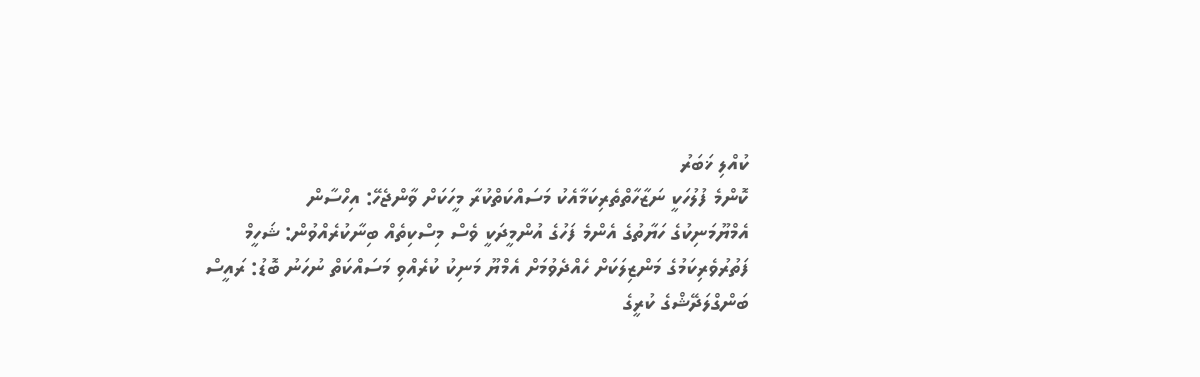ކުއްލި ޚަބަރު
ކޮންމެ ފުލުހަކީ ނަޒާހާތްތެރިކަމާއެކު މަސައްކަތްކުރާ މީހަކަށް ވާންޖެހޭ: އިހްސާން
އެމްޔޫމަނިކުގެ ހަޔާތުގެ އެންމެ ފަހުގެ އުންމީދަކީ ވެސް މިސްކިތެއް ބިނާކުރެއްވުން: ޝަހީމް
ފަތުރުވެރިކަމުގެ މަންޒިލަކަށް ހެއްދެވުމަށް އެމްޔޫ މަނިކު ކުރެއްވި މަސައްކަތް ނުހަނު ބޮޑު: ރައީސް
ބަންގްލަދޭޝްގެ ކުރީގެ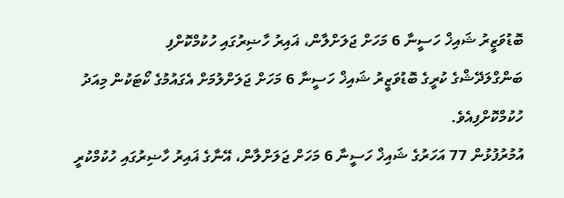ބޮޑުވަޒީރު ޝައިޚް ހަސީނާ 6 މަހަށް ޖަލަށްލާން، ޣައިރު ހާޟިރުގައި ހުކުމްކޮށްފި
ބަންގްލަދޭޝްގެ ކުރީގެ ބޮޑުވަޒީރު ޝައިޚް ހަސީނާ 6 މަހަށް ޖަލަށްލުމަށް އެގައުމުގެ ކޯޓަކުން މިއަދު ހުކުމްކޮށްފިއެވެ.
އުމުރުފުޅުން 77 އަހަރުގެ ޝައިޚް ހަސީނާ 6 މަހަށް ޖަލަށްލާން، އޭނާގެ ޣައިރު ހާޟިރުގައި ހުކުމްކުރީ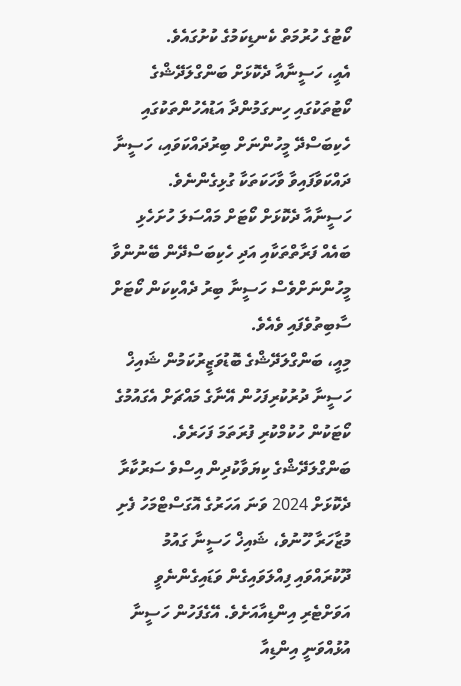ކޯޓުގެ ހުރުމަތް ކެނޑިކަމުގެ ކުށުގައެވެ.
އެއީ، ހަސީނާއާ ދެކޮޅަށް ބަންގްލަދޭޝްގެ ކޯޓުތަކުގައި ހިނގަމުންދާ އަޑުއެހުންތަކުގައި ހެކިބަސްދޭ މީހުންނަށް ބިރުދައްކަވައި، ހަސީނާ ދައްކަވާފައިވާ ވާހަކަތަކާ ގުޅިގެންނެވެ.
ހަސީނާއާ ދެކޮޅަށް ކޯޓަށް މައްސަލަ ހުށަހެޅި ބައެއް ފަރާތްތަކާއި އަދި ހެކިބަސްދޭން ބޭނުންވާ މީހުންނަށްވެސް ހަސީނާ ބިރު ދެއްކިކަން ކޯޓަށް ސާބިތުވެފައި ވެއެވެ.
މިއީ، ބަންގްލަދޭޝްގެ ބޮޑުވަޒީރުކަމުން ޝައިޚް ހަސީނާ ދުރުކުރިފަހުން އޭނާގެ މައްޗަށް އެގައުމުގެ ކޯޓަކުން ހުކުމްކުރި ފުރަތަމަ ފަހަރެވެ.
ބަންގްލަދޭޝްގެ ކިޔަވާކުދިން އިސްވެ ސަރުކާރާ ދެކޮޅަށް 2024 ވަނަ އަހަރުގެ އޮގަސްޓްމަހު ފެށި މުޒާހަރާ ހޫނުވެ، ޝައިޚް ހަސީނާ ގައުމު ދޫކުރައްވައި ފިއްލަވައިގެން ވަޑައިގެންނެވީ އަވަށްޓެރި އިންޑިއާއަށެވެ. އޭގެފަހުން ހަސީނާ އުޅުއްވަނީ އިންޑިއާ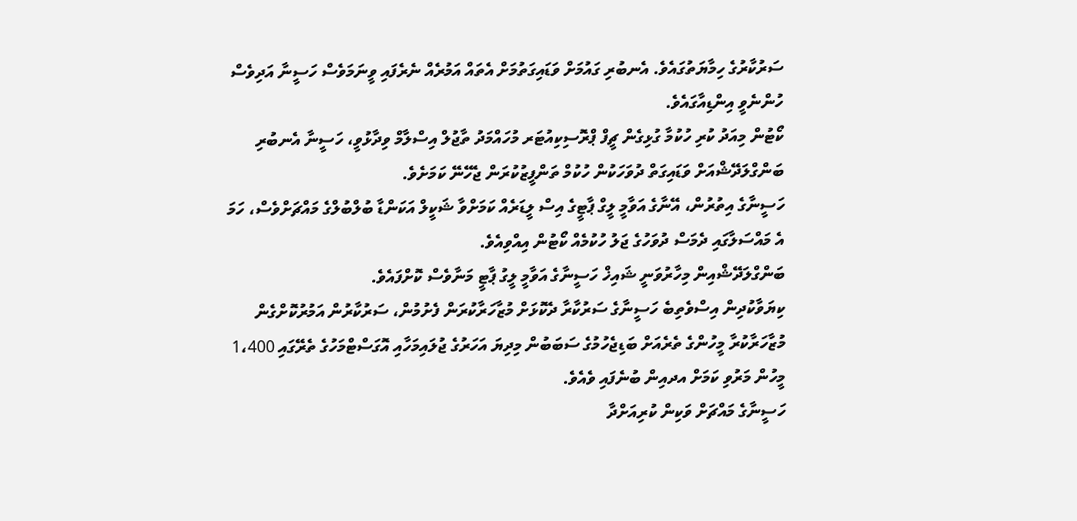ސަރުކާރުގެ ހިމާޔަތުގައެވެ. އެނބުރި ގައުމަށް ވަޑައިގަތުމަށް އެތައް އަމުރެއް ނެރެފައި ވީނަމަވެސް ހަސީނާ އަދިވެސް ހުންނެވީ އިންޑިއާގައެވެ.
ކޯޓުން މިއަދު ކުރި ހުކުމާ ގުޅިގެން ޗީފް ޕްރޮސިކިއުޓަރ މުހައްމަދު ތާޖުލް އިސްލާމް ވިދާޅުވީ، ހަސީނާ އެނބުރި ބަންގްލަދޭޝްއަށް ވަޑައިގަތް ދުވަހަކުން ހުކުމް ތަންފީޒުކުރަން ޖެހޭނޭ ކަމަށެވެ.
ހަސީނާގެ އިތުރުން، އޭނާގެ އަވާމީ ލީގް ޕާޓީގެ އިސް ލީޑަރެއް ކަމަށްވާ ޝަކީލް އަކަންޑާ ބުލްބުލްގެ މައްޗަށްވެސް، ހަމަ އެ މައްސަލާގައި ދެމަސް ދުވަހުގެ ޖަލު ހުކުމެއް ކޯޓުން އިއްވިއެވެ.
ބަންގްލަދޭޝްއިން މިހާރުވަނީ ޝައިޚް ހަސީނާގެ އަވާމީ ލީގު ޕާޓީ މަނާވެސް ކޮށްފައެވެ.
ކިޔަވާކުދިން އިސްވެތިބެ ހަސީނާގެ ސަރުކާރާ ދެކޮޅަށް މުޒާހަރާކުރަން ފެށުމުން، ސަރުކާރުން އަމުރުކޮށްގެން މުޒާހަރާކުރާ މީހުންގެ ތެރެއަށް ބަޑިޖެހުމުގެ ސަބަބުން މިދިޔަ އަހަރުގެ ޖުލައިމަހާއި އޮގަސްޓްމަހުގެ ތެރޭގައި 1،400 މީހުން މަރުވި ކަމަށް އދއިން ބުނެފައި ވެއެވެ.
ހަސީނާގެ މައްޗަށް ވަކިން ކުރިއަށްދާ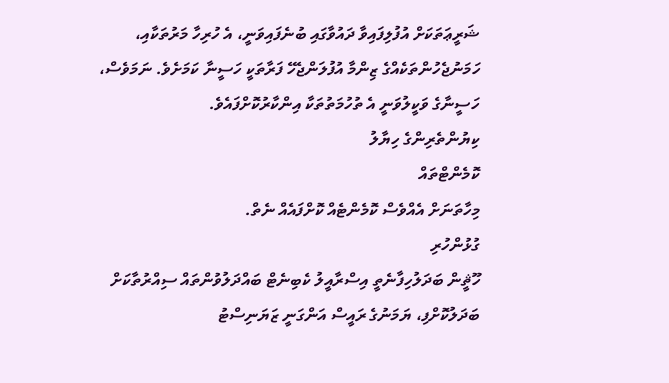ޝަރީޢަތަކަށް އުފުލިފައިވާ ދައުވާގައި ބުނެފައިވަނީ، އެ ހުރިހާ މަރުތަކާއި، ހަމަނުޖެހުންތަކެއްގެ ޒިންމާ އުފުލަންޖެހޭ ފަރާތަކީ ހަސީނާ ކަމަށެވެ. ނަމަވެސް، ހަސީނާގެ ވަކީލުވަނީ އެ ތުހުމަތުތަކާ އިންކާރުކޮށްފައެވެ.
ކިޔުންތެރިންގެ ހިޔާލު
ކޮމެންޓްތައް
މިހާތަނަށް އެއްވެސް ކޮމެންޓެއް ކޮށްފައެއް ނެތް.
ގުޅުންހުރި
ހޫޘީން ބަދަލުހިފާނެތީ އިސްރާއީލު ކެބިނެޓް ބައްދަލުވުންތައް ސިއްރުތާކަށް ބަދަލުކޮށްފި، ޔަމަނުގެ ރައީސް އަންގަނީ ޒަޔަނިސްޓު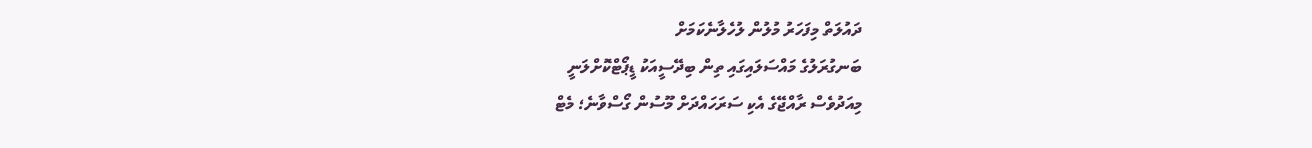ދައުލަތް މިފަހަރު މުލުން ލުހެލާނެކަމަށް
ބަނގުރަލުގެ މައްސަލައިގައި ތިން ބިދޭސީއަކު ޑީޕޯޓްކޮށްލަނީ
މިއަދުވެސް ރާއްޖޭގެ އެކި ސަރަހައްދަށް މޫސުން ގޯސްވާނެ؛ މެޓް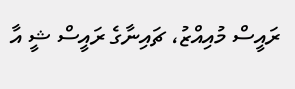ރައީސް މުއިއްޒު، ޗައިނާގެ ރައީސް ޝީ އާ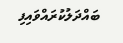ބައްދަލުކުރައްވައިފި